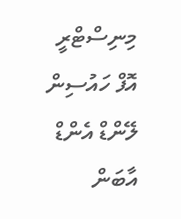މިނިސްޓްރީ އޮފް ހައުސިން ލޭންޑް އެންޑް އާބަން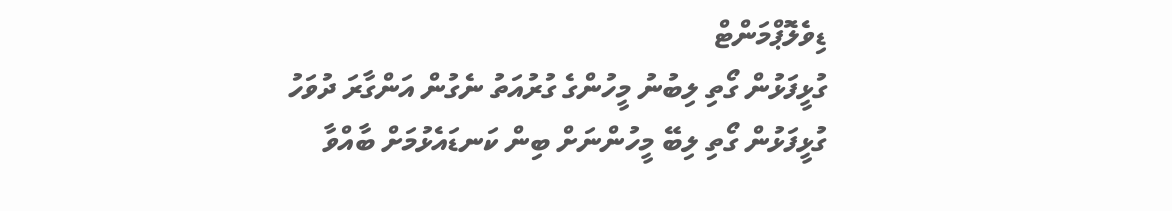ޑިވެލޮޕްމަންޓް
ގުޅީފަޅުން ގޯތި ލިބުނު މީހުންގެ ގުރުއަތު ނެގުން އަންގާރަ ދުވަހު
ގުޅީފަޅުން ގޯތި ލިބޭ މީހުންނަށް ބިން ކަނޑައެޅުމަށް ބާއްވާ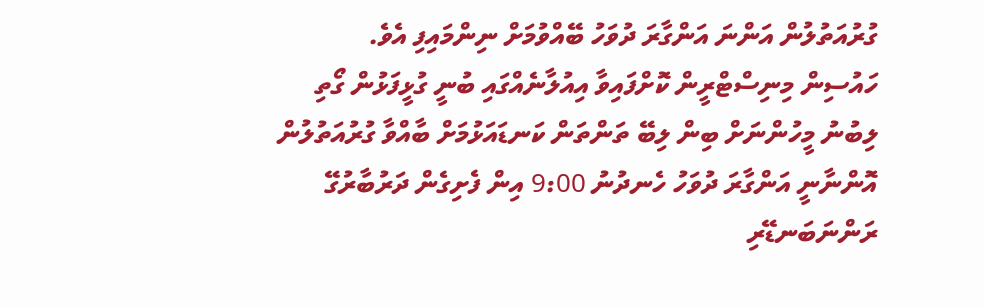ގުރުއަތުލުން އަންނަ އަންގާރަ ދުވަހު ބޭއްވުމަށް ނިންމައިފި އެވެ.
ހައުސިން މިނިސްޓްރީން ކޮށްފައިވާ އިއުލާނެއްގައި ބުނީ ގުޅީފަޅުން ގޯތި ލިބުނު މީހުންނަށް ބިން ލިބޭ ތަންތަން ކަނޑައަޅުމަށް ބާއްވާ ގުރުއަތުލުން އޮންނާނީ އަންގާރަ ދުވަހު ހެނދުނު 9:00 އިން ފެށިގެން ދަރުބާރުގޭ ރަންނަބަނޑޭރި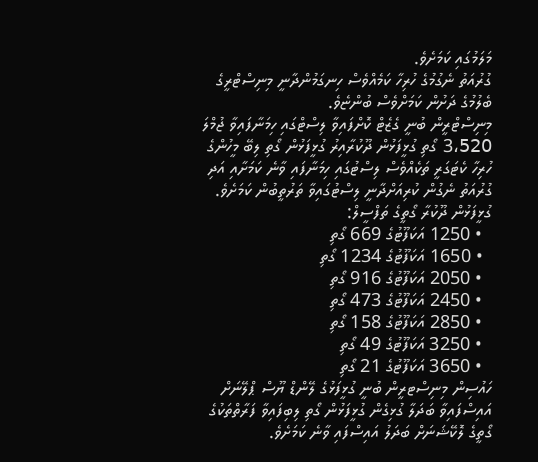މަލަމުގައި ކަމަށެވެ.
ގުރުއަތު ނެގުމުގެ ހުރިހާ ކަމެއްވެސް ހިނގަމުންދާނީ މިނިސްޓްރީގެ ބެލުމުގެ ދަށުން ކަމަށްވެސް ބުންޏެވެ.
މިނިސްޓްރީން ބުނީ ގެޒެޓް ކޮށްފައިވާ ލިސްޓްގައި ހިމަނާފައިވާ ޖުމްލަ 3،520 ގޯތި ގުޅީފަޅުން ދޫކުރާއިރު ގުޅީފަޅުން ގޯތި ލިބޭ މީހުންގެ ހުރިހާ ކެޓަގަރީ ތަކެއްވެސް ލިސްޓުގައި ހިމަނާފައި ވާނެ ކަމަށާއި އަދި ގުރުއަތު ނެގުން ކުރިއަށްދާނީ ލިސްޓުގައިވާ ތަރުތީބުން ކަމަށެވެ.
ގުޅީފަޅުން ދޫކުރާ ގޯތީގެ ތަފްސީލް:
  • 1250 އަކަފޫޓުގެ 669 ގޯތި
  • 1650 އަކަފޫޓުގެ 1234 ގޯތި
  • 2050 އަކަފޫޓުގެ 916 ގޯތި
  • 2450 އަކަފޫޓުގެ 473 ގޯތި
  • 2850 އަކަފޫޓުގެ 158 ގޯތި
  • 3250 އަކަފޫޓުގެ 49 ގޯތި
  • 3650 އަކަފޫޓުގެ 21 ގޯތި
ހައުސިން މިނިސްޓރީން ބުނީ ގުޅީފަޅުގެ ލޭންޑް ޔޫސް ޕްލޭނަށް އައިސްފައިވާ ބަދަލާ ގުޅިގެން ގުޅީފަޅުން ގޯތި ލިބިފައިވާ ފަރާތްތަކުގެ ގޯތީގެ ލޮކޭޝަނަށް ބަދަލު އައިސްފައި ވާނެ ކަމަށެވެ.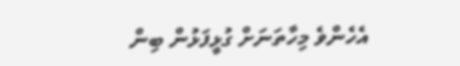އެހެންވެ މިހާތަނަށް ގުޅީފަޅުން ބިން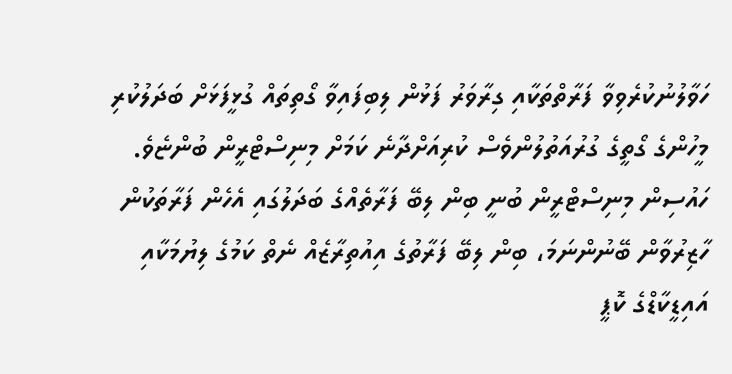ހަވާލުނުކުރެވިވާ ފަރާތްތަކާއި ގިރާވަރު ފަޅުން ލިބިފައިވާ ގޯތިތައް ގުޅީފަޅަށް ބަދަލުކުރި މީހުންގެ ގޯތީގެ ގުރުއަތުލުންވެސް ކުރިއަށްދާނެ ކަމަށް މިނިސްޓްރީން ބުންޏެވެ.
ހައުސިން މިނިސްޓްރީން ބުނީ ބިން ލިބޭ ފަރާތެއްގެ ބަދަލުގައި އެހެން ފަރާތަކުން ހާޒިރުވާން ބޭނުންނަމަ، ބިން ލިބޭ ފަރާތުގެ އިއުތިރާޒެއް ނެތް ކަމުގެ ލިޔުމަކާއި އައިޑީކާޑްގެ ކޮޕީ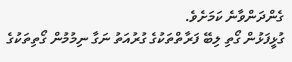ގެންދަންވާނެ ކަމަށެވެ.
ގުޅީފަޅުން ގޯތި ލިބޭ ފަރާތްތަކުގެ ގުރުއަތު ނަގާ ނިމުމުން ގޯތިތަކުގެ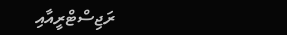ރަޖިސްޓްރީއާއި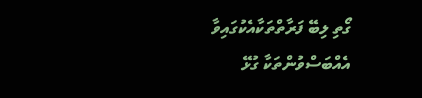ގޯތި ލިބޭ ފަރާތްތަކާއެކުގައިވާ އެއްބަސްވުންތަކާ ގުޅޭ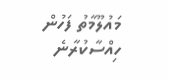މައުލޫމާތު ފަހުން ހިއްސާކުރާނެ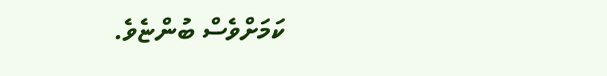ކަމަށްވެސް ބުންޏެވެ.